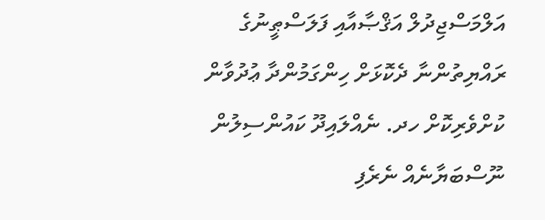އަލްމަސްޖިދުލް އަޤްޞާއާއި ފަލަސްޠީނުގެ ރައްޔިތުންނާ ދެކޮޅަށް ހިންގަމުންދާ ޢުދުވާން ކުށްވެރިކޮށް ހދ. ނެއްލައިދޫ ކައުންސިލުން ނޫސްބަޔާނެއް ނެރެފި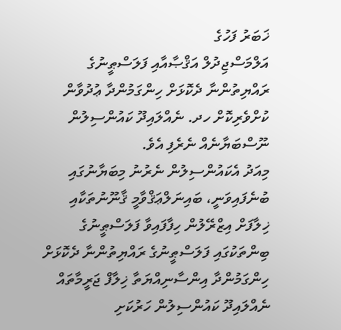ޚަބަރު ފަހުގެ
އަލްމަސްޖިދުލް އަޤްޞާއާއި ފަލަސްޠީނުގެ ރައްޔިތުންނާ ދެކޮޅަށް ހިންގަމުންދާ ޢުދުވާން ކުށްވެރިކޮށް ހދ. ނެއްލައިދޫ ކައުންސިލުން ނޫސްބަޔާނެއް ނެރެފި އެވެ.
މިއަދު އެކައުންސިލުން ނެރުނު މިބަޔާނުގައި ބުނެފައިވަނީ، ބައިނަލްޢަޤްވާމީ ޤާނޫނުތަކާއި ޚިލާފަށް އިޒްރޭލުން ހިފާފައިވާ ފަލަސްޠީނުގެ ބިންތަކުގައި ފަލަސްޠީނުގެ ރައްޔިތުންނާ ދެކޮޅަށް ހިންގަމުންދާ އިންސާނިއްޔަތާ ޚިލާފް ޖަރީމާތައް ނެއްލައިދޫ ކައުންސިލުން ހަރުކަށި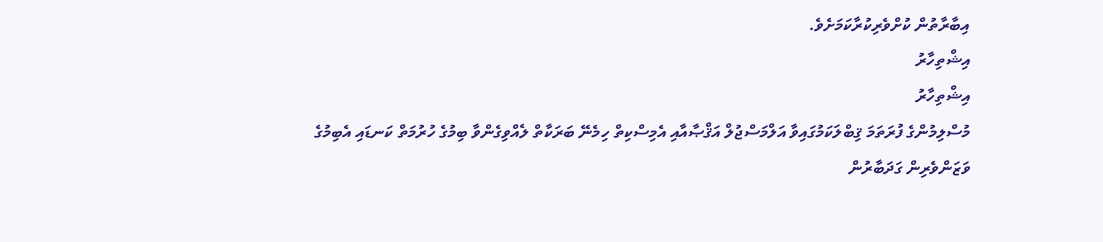އިބާރާތުން ކުށްވެރިކުރާކަމަށެވެ.
އިޝްތިހާރު
އިޝްތިހާރު
މުސްލިމުންގެ ފުރަތަމަ ޤިބްލަކަމުގައިވާ އަލްމަސްޖުލް އަޤްޞާއާއި އެމިސްކިތް ހިމެނޭ ބަރަކާތް ލެއްވިގެންވާ ބިމުގެ ހުރުމަތް ކަނޑައި އެބިމުގެ ވަޒަންވެރިން ގަދަބާރުން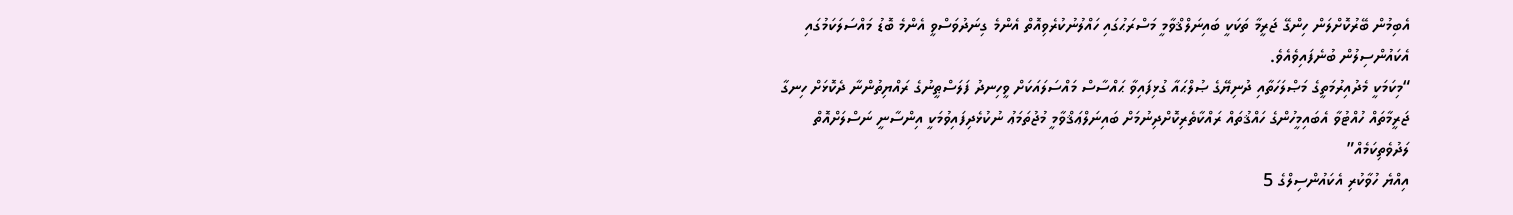އެބިމުން ބޭރުކޮށްލަން ހިންގޭ ޖަރީމާ ތަކަކީ ބައިނަލްޤްވާމީ މަސްރަޙުގައި ހައްލުނުކުރެވިއޮތް އެންމެ ގިނަދުވަސްވީ އެންމެ ބޮޑު މައްސަލަކަމުގައި އެކައުންސިލުން ބުނެފައިވެއެވެ.
“މިކަމަކީ މެދުއިރުމަތީގެ މަޞްލަހަތާއި ދުނިޔޭގެ ޞުލްޙައާ ގުޅިފައިވާ ޙައްސާސް މައްސަލައަކަށް ވީހިނދު ފަލަސްޠީނުގެ ރައްޔިތުންނާ ދެކޮޅަށް ހިނގާ ޖަރީމާތައް ހުއްޓުވާ އެބައިމީހުންގެ ހައްޤުތައް ރައްކާތެރިކޮށްދިނުމަށް ބައިނަލްޢަޤްވާމީ މުޖުތަމަޢު ނުކުޅެދިފައިވުމަކީ އިންސާނީ ނަސްލަށްއޮތް ލަދުވެތިކަމެއް”
އިއްޔެ ހުވާކުރި އެކައުންސިލްގެ 5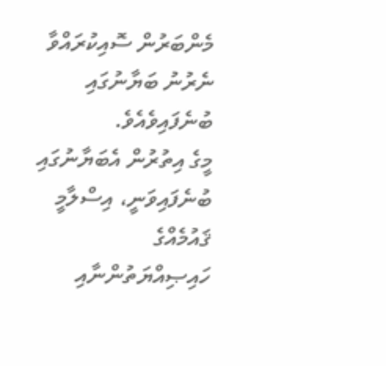މެންބަރުން ސޮއިކުރައްވާ ނެރުނު ބަޔާނުގައި ބުނެފައިވެއެވެ.
މީގެ އިތުރުން އެބަޔާނުގައި ބުނެފައިވަނީ، އިސްލާމީ ޤައުމެއްގެ ހައިޞިއްޔަތުންނާއި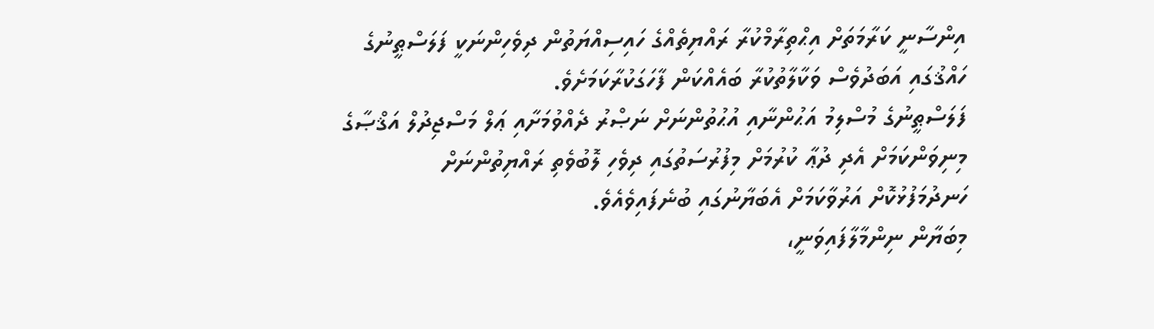އިންސާނީ ކަރާމަތަށް އިޙްތިރާމްކުރާ ރައްޔިތެއްގެ ހައިސިއްޔަތުން ދިވެހިންނަކީ ފަލަސްޠީނުގެ ހައްޤުގައި އަބަދުވެސް ވަކާލާތުކުރާ ބައެއްކަން ފާހަގަކުރާކަމަށެވެ.
ފަލަސްޠީނުގެ މުސްލިމު އަޙުންނާއި އުޙުތުންނަށް ނަޞްރު ދެއްވުމަށާއި ޢަލް މަސްޖިދުލް އަޤްޞާގެ މިނިވަންކަމަށް އެދި ދުޢާ ކުރުމަށް މިފުރުސަތުގައި ދިވެހި ލޮބުވެތި ރައްޔިތުންނަށް ހަނދުމަފުޅުކޮށް އަރުވާކަމަށް އެބަޔާނުގައި ބުނެފައިވެއެވެ.
މިބަޔާން ނިންމާލާފައިވަނީ،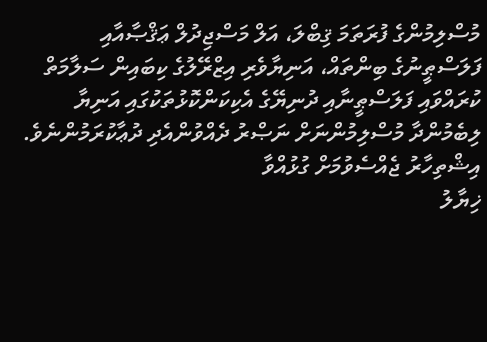މުސްލިމުންގެ ފުރަތަމަ ޤިބްލަ، އަލް މަސްޖިދުލް ޢަޤްޞާއާއި ފަލަސްޠީނުގެ ބިންތައް، އަނިޔާވެރި އިޒްރޭލުގެ ކިބައިން ސަލާމަތް ކުރައްވައި ފަލަސްޠީނާއި ދުނިޔޭގެ އެކިކަންކޮޅުތަކުގައި އަނިޔާ ލިބެމުންދާ މުސްލިމުންނަށް ނަޞްރު ދެއްވުންއެދި ދުޢާކުރަމުންނެވެ.
އިޝްތިހާރު ޖެއްސެވުމަށް ގުޅުއްވާ
ޚިޔާލު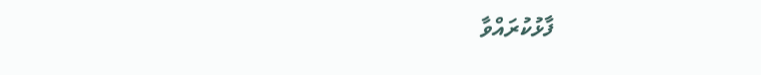ފާޅުކުރައްވާ